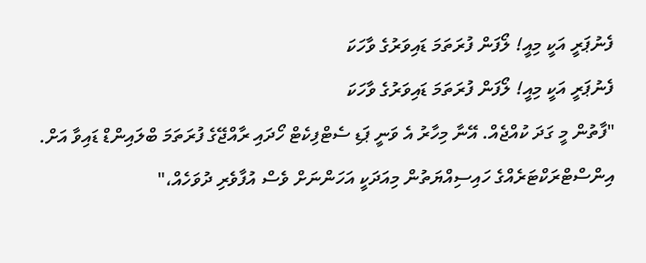ފެނުޕަރީ އަކީ މިއީ! ލޯފަން ފުރަތަމަ ޑައިވަރުގެ ވާހަކަ
ފެނުޕަރީ އަކީ މިއީ! ލޯފަން ފުރަތަމަ ޑައިވަރުގެ ވާހަކަ
"ފާތުން މީ ގަދަ ކުއްޖެއް. އޭނާ މިހާރު އެ ވަނީ ޕަޑި ސެޓްފިކެޓް ހޯދައި ރާއްޖޭގެ ފުރަތަމަ ބްލައިންޑް ޑައިވާ އަށް. އިންސްޓްރަކްޓަރެއްގެ ހައިސިއްޔަތުން މިއަދަކީ އަހަންނަށް ވެސް އުފާވެރި ދުވަހެއް،"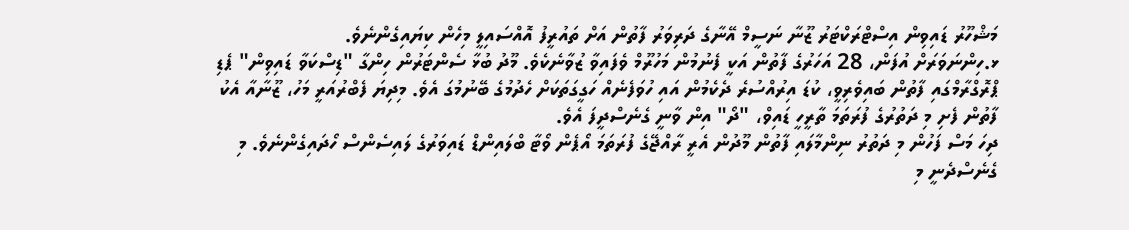މަޝްހޫރު ޑައިވިން އިސްޓްރަކްޓަރު ޒޫނާ ނަސީމް އޭނާގެ ދަރިވަރު ފާތުން އަށް ތައުރީފު އޮއްސައިލީ މިހެން ކިޔައިގެންނެވެ.
ޅ.ހިންނަވަރަށް އުފަން، 28 އަހަރުގެ ފާތުން އަކީ ފެނުމުން މަހުރޫމް ވެފައިވާ ޒުވާނެކެވެ. މޫދު ބުޅާ ސެންޓަރުން ހިންގާ "ޑިސްކަވާ ޑައިވިން" ޕެޑި ޕްރޮގްރާމްގައި ފާތުން ބައިވެރިވީ، ކުޑަ އިރުއްސުރެ ދެކެމުން އައި ހުވަފެނެއް ހަގީގަތަކަށް ހެދުމުގެ ބޭނުމުގަ އެވެ. މިދިޔަ ފެބްރުއަރީ މަހު، ޒޫނާއާ އެކު ފާތުން ފެށި މި ދަތުރުގެ ފުރަތަމަ ތާރީހީ ޑައިވް، "ދޯ" އިން ވާނީ ގެނެސްދީފަ އެވެ.
ދިހަ މަސް ފަހުން މި ދަތުރު ނިންމާލައި ފާތުން މޫދުން އެރީ ރާއްޖޭގެ ފުރަތަމަ އޯޕެން ވޯޓާ ބްލައިންޑް ޑައިވަރުގެ ލައިސެންސް ހޯދައިގެންނެވެ. މި ގެނެސްދެނީ މި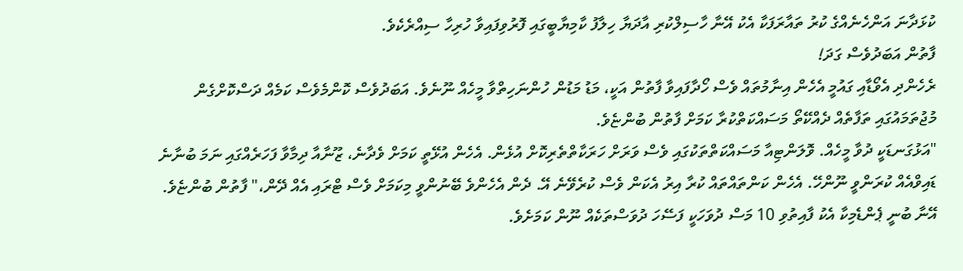ކުޅަދާނަ އަންހެނެއްގެ ކުރު ތައާރަފަކާ އެކު އޭނާ ހާސިލްކުރި އާދަޔާ ހިލާފު ކާމިޔާބީގައި ފޮރުވިފައިވާ ހުރިހާ ސިއްރެކެވެ.
ފާތުން އަބަދުވެސް ގަދަ!
ރެހެންދި އެވޯޑާއި ގައުމީ އެހެން އިނާމުތައް ވެސް ހޯދާފައިވާ ފާތުން އަކީ، މަޑު މަޑުން ހުންނަހިތްވާ މީހެއް ނޫނެވެ. އަބަދުވެސް ކޮންމެވެސް ކަމެއް ދަސްކޮށްގެން މުޖުތަމައުގައި ތަފާތެއް ދެއްކޭތޯ މަސައްކަތްކުރާ ކަމަށް ފާތުން ބުންޏެވެ.
"އަޅުގަނޑަކީ ދުވާ މީހެއް. ވޮލަންޓިއާ މަސައްކަތްތަކުގައި ވެސް ވަރަށް ހަރަކާތްތެރިކޮށް އުޅެން. އެހެން އުޅޭތީ ކަމަށް ވެދާނެ، ޒޫނާއާ ދިމާވާ ފަހަރެއްގައި ނަމަ ބުނާނެ ޑައިވްއެއް ކުރަންވީ ނޫންހޭ. އެހެން ކަންތައްތައް ކުރާ އިރު އެކަން ވެސް ކުރެވޭނެ އޭ. ދެން އެހެންވެ ބޭނުންވީ މިކަމަށް ވެސް ޓްރައި އެއް ދޭން،" ފާތުން ބުންޏެވެ.
އޭނާ ބުނީ ޕެންޑެމިކާ އެކު ފާއިތުވި 10 މަސް ދުވަހަކީ ފަސޭހަ ދުވަސްތަކެއް ނޫން ކަމަށެވެ.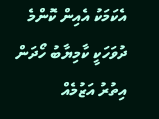އެކަމަކު އެއިން ކޮންމެ ދުވަހަކީ ކާމިޔާބު ހޯދަން އިތުރު އަޒުމެއް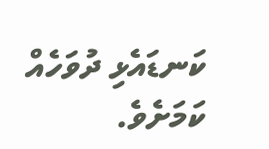ކަނޑައެޅި ދުވަހެއް ކަމަށެވެ.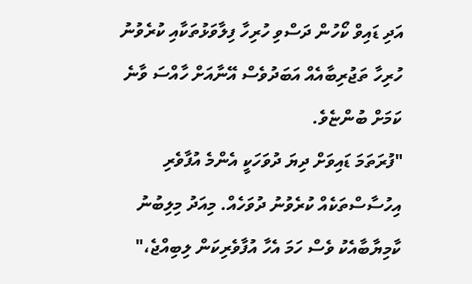އަދި ޑައިވް ކޯހުން ދަސްވި ހުރިހާ ފިލާވަޅުތަކާއި ކުރެވުނު ހުރިހާ ތަޖުރިބާއެއް އަބަދުވެސް އޭނާއަށް ހާއްސަ ވާނެ ކަމަށް ބުންޏެވެ.
"ފުރަތަމަ ޑައިވަށް ދިޔަ ދުވަހަކީ އެންމެ އުފާވެރި އިހުސާސްތަކެއް ކުރެވުނު ދުވަހެއް. މިއަދު މިލިބުނު ކާމިޔާބާއެކު ވެސް ހަމަ އެހާ އުފާވެރިކަން ލިބިއްޖެ،"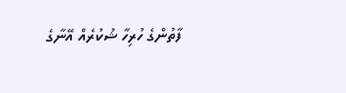ފާތުންގެ ހުރިހާ ޝުކުރެއް އޭނާގެ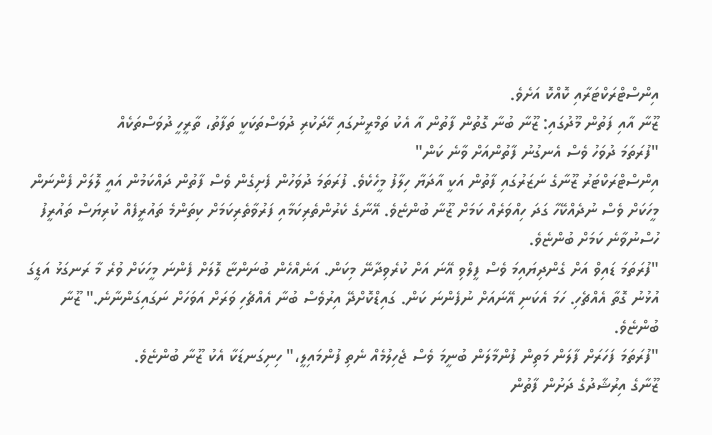އިންސްޓްރަކްޓަރާއި ކޮއްކޮ އަށެވެ.
ޒޫނާ އާއި ފަތުން މޫދުގައި: ޒޫނާ ބުނާ ގޮތުން ފާތުން އާ އެކު ތަމްރީނުގައި ހޭދަކުރި ދުވަސްތަކަކީ ތަފާތު، ތާރީހީ ދުވަސްތަކެއް
"ފުރަތަމަ ދުވަހު ވެސް އެނގުނު ފާތުންއަށް ވާނެ ކަން"
އިންސްޓްރަކްޓަރު ޒޫނާގެ ނަޒަރުގައި ފާތުން އަކީ އާދަޔާ ހިލާފު މީހެކެވެ. ފުރަތަމަ ދުވަހުން ފެށިގެން ވެސް ފާތުން ދައްކަމުން އައީ ލޮލަށް ފެންނަން މީހަކަށް ވެސް ނުދެއްކޭހާ ގަދަ ހިއްވަރެއް ކަމަށް ޒޫނާ ބުންޏެވެ. އޭނާގެ ކެރުންތެރިކަމާއި ފަރުވާތެރިކަމަށް ކިތަންމެ ތައުރީފެއް ކުރިޔަސް ތައުރީފު ހުސްނުވާނެ ކަމަށް ބުންޏެވެ.
"ފުރަތަމަ ޑައިވް އަށް ގެންދިޔައިމަ ވެސް ފީލްވި އޭނަ އަށް ކުރެވިދާނޭ މިކަން. އަނެއްހެން ބުނަންޏާ ލޮލަށް ފެންނަ މީހަކަށް ވުރެ މާ ރަނގަޅު އަޑީގަ އުޅުނު ގޮތާ އެއްޗެހި. ހަމަ އެކަނި އޭނައަށް ނުފެންނަ ކަން. ގައިޑްކޮށްދޭ އިރުވެސް ބުނާ އެއްޗެހި ވަރަށް އަވަހަށް ނަގައިގަންނާނެ." ޒޫނާ ބުންޏެވެ.
"ފުރަތަމަ ފަހަރަށް ފާލަން މަތިން ފުންމާލަން ބުނީމަ ވެސް ޖެހިލުމެއް ނެތި ފުންމައިލީ،" ހިނިގަނޑަކާ އެކު ޒޫނާ ބުންޏެވެ.
ޒޫނާގެ އިރުޝާދުގެ ދަށުން ފާތުން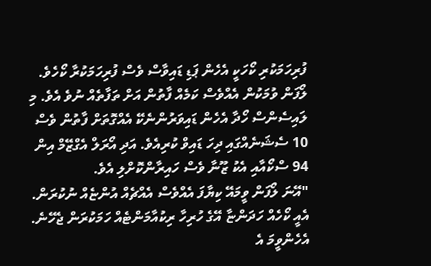ފުރިހަމަކުރި ކޯހަކީ އެހެން ޕަޑި ޑައިވާސް ވެސް ފުރިހަމަކުރާ ކޯހެވެ. ލޯފަން ވުމަކުން އެއްވެސް ކަމެއް ފާތުން އަށް ތަފާތެއް ނުވެ އެވެ. މި ލައިސެންސް ހޯދާ އެހެން ޑައިވަރުންނެކޭ އެއްގޮތަށް ފާތުން ވެސް 10 ސެޝަނެއްގައި ދިހަ ޑައިވް ކުރިއެވެ. އަދި އޯރަލް އެގްޒޭމް އިން 94 ސްކޯއާއި އެކު ޒޫނާ ވެސް ހައިރާންކޮށްލި އެވެ.
"އޭނަ ލޯފަން ވީމައޭ ކިޔާފަ އެއްވެސް އެއްޗެއް އުންޏެއް ނުކުރަން. އެއީ ކޯހެއް ހަދަންޏާ އޭގެ ހުރިހާ ރިކުއާމަންޓެއް ހަމަކުރަން ޖެހޭނެ. އެހެންވީމަ އެ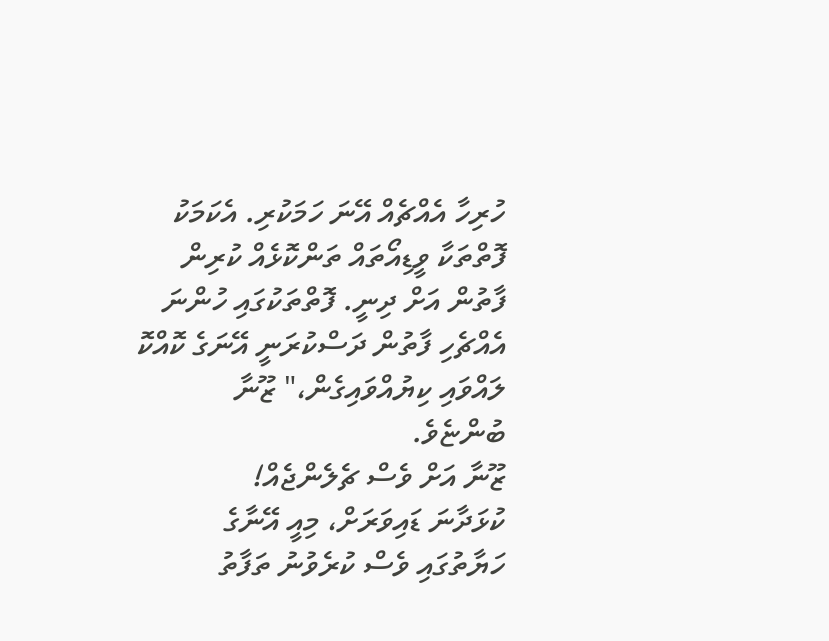ހުރިހާ އެއްޗެއް އޭނަ ހަމަކުރި. އެކަމަކު ފޮތްތަކާ ވީޑިއޯތައް ތަންކޮޅެއް ކުރިން ފާތުން އަށް ދިނީ. ފޮތްތަކުގައި ހުންނަ އެއްޗެހި ފާތުން ދަސްކުރަނީ އޭނަގެ ކޮއްކޮ ލައްވައި ކިޔުއްވައިގެން،" ޒޫނާ ބުންޏެވެ.
ޒޫނާ އަށް ވެސް ޗެލެންޖެއް!
ކުޅަދާނަ ޑައިވަރަށް، މިއީ އޭނާގެ ހަޔާތުގައި ވެސް ކުރެވުނު ތަފާތު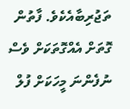ތަޖުރިބާއެކެވެ. ފާތުން ގޮތަށް އެއްގޮތަކަށް ވެސް ނުފެންނަ މީހަކަށް ފުލް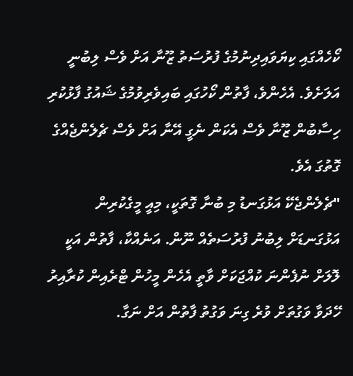ކޯހެއްގައި ކިޔަވައިދިނުމުގެ ފުރުސަތު ޒޫނާ އަށް ވެސް ލިބުނީ އަލަށެވެ. އެހެންވެ، ފާތުން ކޯހުގައި ބައިވެރިވުމުގެ ޝައުގު ފާޅުކުރި ހިސާބުން ޒޫނާ ވެސް އެކަން ނެގީ އޭނާ އަށް ވެސް ޗެލެންޖެއްގެ ގޮތުގަ އެވެ.
"ޗެލެންޖެކޭ އަޅުގަނޑު މި ބުނާ ގޮތަކީ، މިއީ މީގެކުރިން އަޅުގަނޑަށް ލިބުނު ފުރުސަތެއް ނޫން. އަނެއްކާ، ފާތުން އަކީ ލޮލަށް ނުފެންނަ ކުއްޖަކަށް ވާތީ އެހެން މީހުން ޓްރެއިން ކުރާއިރު ހޭދަވާ ވަގުތަށް ވުރެ ގިނަ ވަގުތު ފާތުން އަށް ނަގާ.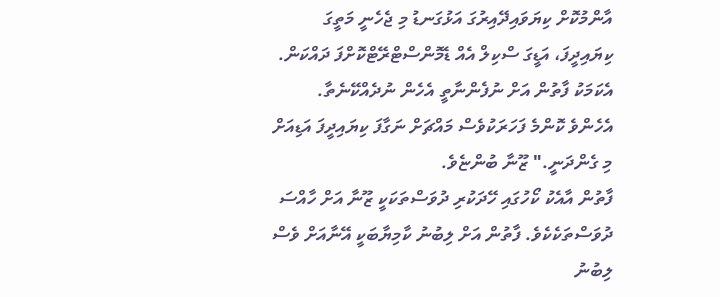އާންމުކޮށް ކިޔަވައިދޭއިރުގަ އަޅުގަނޑު މި ޖެހެނީ މަތީގަ ކިޔައިދީފަ، އަޑީގަ ސްކިލް އެއް ޑެމޮންސްޓްރޭޓްކޮށްފަ ދައްކަން. އެކަމަކު ފާތުން އަށް ނުފެންނާތީ އެހެން ނުދެއްކޭނެތާ. އެހެންވެ ކޮންމެ ފަހަރަކުވެސް މައްޗަށް ނަގާފަ ކިޔައިދީފަ އަޑިއަށް މި ގެންދަނީ." ޒޫނާ ބުންޏެވެ.
ފާތުން އާއެކު ކޯހުގައި ހޭދަކުރި ދުވަސްތަކަކީ ޒޫނާ އަށް ހާއްސަ ދުވަސްތަކެކެވެ. ފާތުން އަށް ލިބުނު ކާމިޔާބަކީ އޭނާއަށް ވެސް ލިބުނު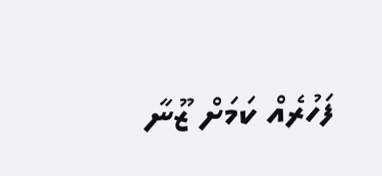ފަހުރެއް ކަމަށް ޒޫނާ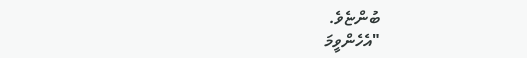ބުންޏެވެ.
"އެހެންވީމަ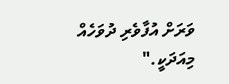ވަރަށް އުފާވެރި ދުވަހެއް މިއަދަކީ."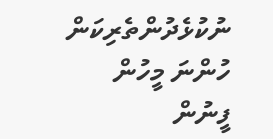ނުކުޅެދުންތެރިކަން ހުންނަ މީހުން ފީނުން